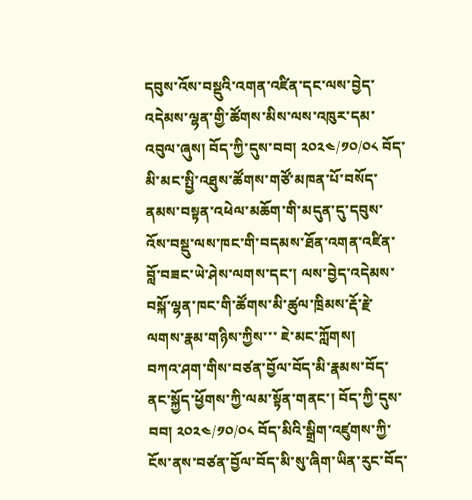དབུས་འོས་བསྡུའི་འགན་འཛིན་དང་ལས་བྱེད་འདེམས་ལྷན་གྱི་ཚོགས་མིས་ལས་འཁུར་དམ་འབུལ་ཞུས། བོད་ཀྱི་དུས་བབ། ༢༠༢༤/༡༠/༠༨ བོད་མི་མང་སྤྱི་འཐུས་ཚོགས་གཙོ་མཁན་པོ་བསོད་ནམས་བསྟན་འཕེལ་མཆོག་གི་མདུན་དུ་དབུས་འོས་བསྡུ་ལས་ཁང་གི་བདམས་ཐོན་འགན་འཛིན་བློ་བཟང་ཡེ་ཤེས་ལགས་དང་། ལས་བྱེད་འདེམས་བསྐོ་ལྷན་ཁང་གི་ཚོགས་མི་ཚུལ་ཁྲིམས་རྡོ་རྗེ་ལགས་རྣམ་གཉིས་ཀྱིས་་་ ཇེ་མང་ཀློགས།
བཀའ་ཤག་གིས་བཙན་བྱོལ་བོད་མི་རྣམས་བོད་ནང་སྐྱོད་ཕྱོགས་ཀྱི་ལམ་སྟོན་གནང་། བོད་ཀྱི་དུས་བབ། ༢༠༢༤/༡༠/༠༨ བོད་མིའི་སྒྲིག་འཛུགས་ཀྱི་ངོས་ནས་བཙན་བྱོལ་བོད་མི་སུ་ཞིག་ཡིན་རུང་བོད་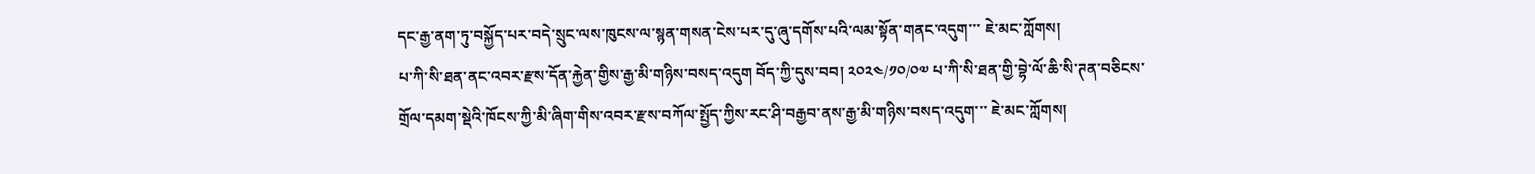དང་རྒྱ་ནག་ཏུ་བསྐྱོད་པར་བདེ་སྲུང་ལས་ཁུངས་ལ་སྙན་གསན་ངེས་པར་དུ་ཞུ་དགོས་པའི་ལམ་སྟོན་གནང་འདུག་་་ ཇེ་མང་ཀློགས།
པ་ཀི་སི་ཐན་ནང་འབར་རྫས་དོན་རྐྱེན་གྱིས་རྒྱ་མི་གཉིས་བསད་འདུག བོད་ཀྱི་དུས་བབ། ༢༠༢༤/༡༠/༠༧ པ་ཀི་སི་ཐན་གྱི་བྷེ་ལོ་ཆི་སི་ཊན་བཅིངས་གྲོལ་དམག་སྡེའི་ཁོངས་ཀྱི་མི་ཞིག་གིས་འབར་རྫས་བཀོལ་སྤྱོད་ཀྱིས་རང་ཤི་བརྒྱབ་ནས་རྒྱ་མི་གཉིས་བསད་འདུག་་་ ཇེ་མང་ཀློགས།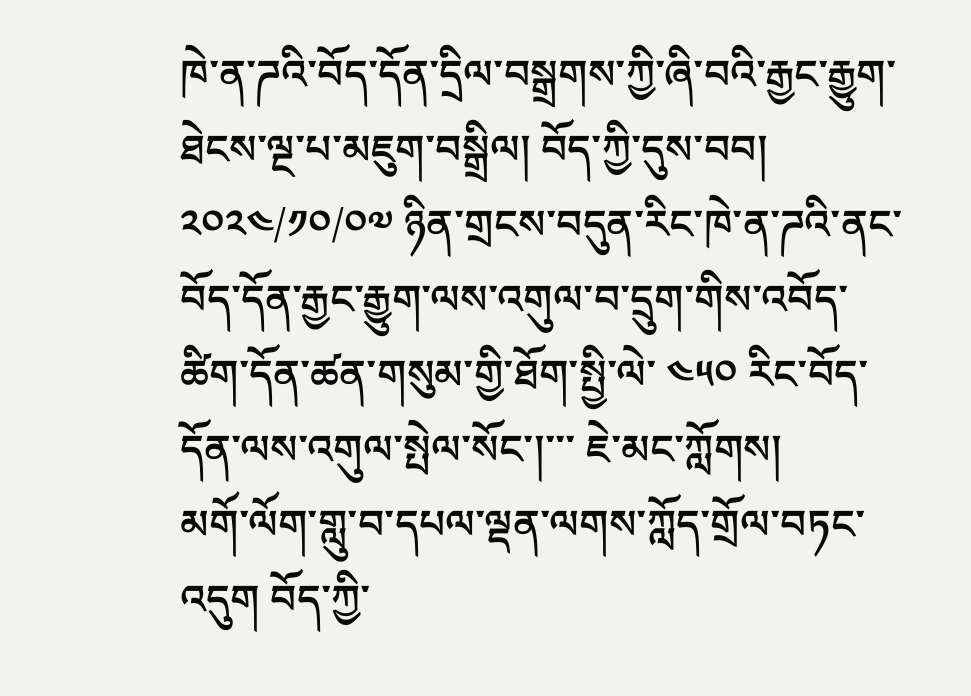ཁེ་ན་ཌའི་བོད་དོན་དྲིལ་བསྒྲགས་ཀྱི་ཞི་བའི་རྒྱང་རྒྱུག་ཐེངས་ལྔ་པ་མཇུག་བསྒྲིལ། བོད་ཀྱི་དུས་བབ། ༢༠༢༤/༡༠/༠༧ ཉིན་གྲངས་བདུན་རིང་ཁེ་ན་ཌའི་ནང་བོད་དོན་རྒྱང་རྒྱུག་ལས་འགུལ་བ་དྲུག་གིས་འབོད་ཚིག་དོན་ཚན་གསུམ་གྱི་ཐོག་སྤྱི་ལེ་ ༤༥༠ རིང་བོད་དོན་ལས་འགུལ་སྤེལ་སོང་།་་་ ཇེ་མང་ཀློགས།
མགོ་ལོག་གླུ་བ་དཔལ་ལྡན་ལགས་ཀློད་གྲོལ་བཏང་འདུག བོད་ཀྱི་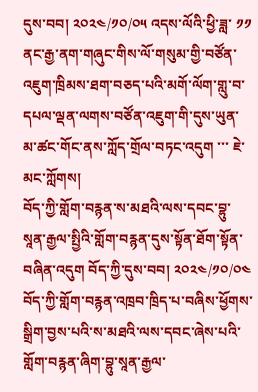དུས་བབ། ༢༠༢༤/༡༠/༠༥ འདས་ལོའི་ཕྱི་ཟླ་ ༡༡ ནང་རྒྱ་ནག་གཞུང་གིས་ལོ་གསུམ་གྱི་བཙོན་འཇུག་ཁྲིམས་ཐག་བཅད་པའི་མགོ་ལོག་གླུ་བ་དཔལ་ལྡན་ལགས་བཙོན་འཇུག་གི་དུས་ཡུན་མ་ཚང་གོང་ནས་ཀློད་གྲོལ་བཏང་འདུག ་་་ ཇེ་མང་ཀློགས།
བོད་ཀྱི་གློག་བརྙན་ས་མཐའི་ལས་དབང་བྷུ་སཱན་རྒྱལ་སྤྱིའི་གློག་བརྙན་དུས་སྟོན་ཐོག་སྟོན་བཞིན་འདུག བོད་ཀྱི་དུས་བབ། ༢༠༢༤/༡༠/༠༤ བོད་ཀྱི་གློག་བརྙན་འཁྲབ་ཁྲིད་པ་བཞིས་ཕྱོགས་སྒྲིག་བྱས་པའི་ས་མཐའི་ལས་དབང་ཞེས་པའི་གློག་བརྙན་ཞིག་བྷུ་སཱན་རྒྱལ་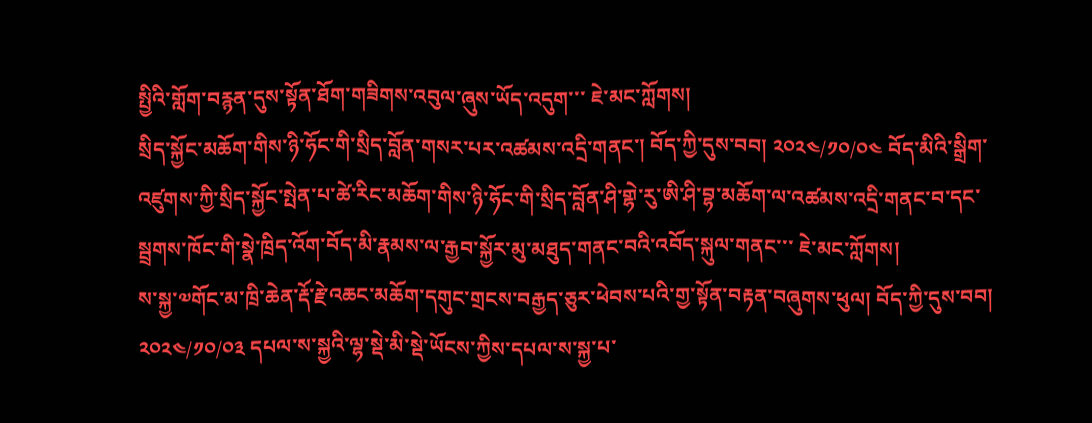སྤྱིའི་གློག་བརྙན་དུས་སྟོན་ཐོག་གཟིགས་འབུལ་ཞུས་ཡོད་འདུག་་་ ཇེ་མང་ཀློགས།
སྲིད་སྐྱོང་མཆོག་གིས་ཉི་ཧོང་གི་སྲིད་བློན་གསར་པར་འཚམས་འདྲི་གནང་། བོད་ཀྱི་དུས་བབ། ༢༠༢༤/༡༠/༠༤ བོད་མིའི་སྒྲིག་འཛུགས་ཀྱི་སྲིད་སྐྱོང་སྤེན་པ་ཚེ་རིང་མཆོག་གིས་ཉི་ཧོང་གི་སྲིད་བློན་ཤི་གྷེ་རུ་ཨི་ཤི་བྷ་མཆོག་ལ་འཚམས་འདྲི་གནང་བ་དང་སྦྲགས་ཁོང་གི་སྣེ་ཁྲིད་འོག་བོད་མི་རྣམས་ལ་རྒྱབ་སྐྱོར་མུ་མཐུད་གནང་བའི་འབོད་སྐུལ་གནང་་་ ཇེ་མང་ཀློགས།
ས་སྐྱ་༧གོང་མ་ཁྲི་ཆེན་རྡོ་རྗེ་འཆང་མཆོག་དགུང་གྲངས་བརྒྱད་ཅུར་ཕེབས་པའི་གྱ་སྟོན་བརྟན་བཞུགས་ཕུལ། བོད་ཀྱི་དུས་བབ། ༢༠༢༤/༡༠/༠༣ དཔལ་ས་སྐྱའི་ལྷ་སྡེ་མི་སྡེ་ཡོངས་ཀྱིས་དཔལ་ས་སྐྱ་པ་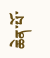ཆེན་པོ་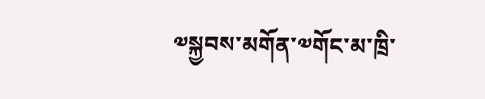༧སྐྱབས་མགོན་༧གོང་མ་ཁྲི་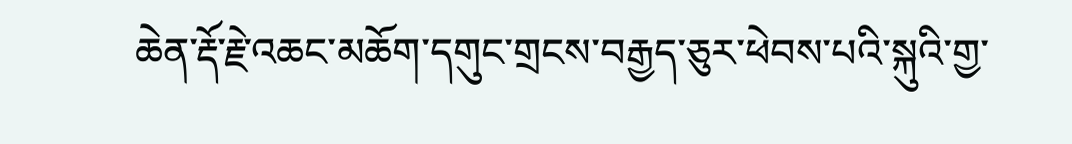ཆེན་རྡོ་རྗེ་འཆང་མཆོག་དགུང་གྲངས་བརྒྱད་ཅུར་ཕེབས་པའི་སྐུའི་གྱ་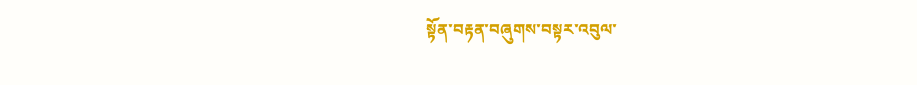སྟོན་བརྟན་བཞུགས་བསྟར་འབུལ་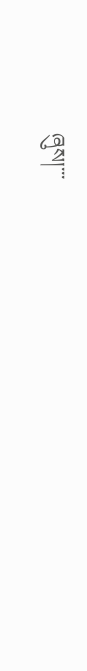ཞུས།་་་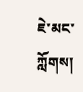ཇེ་མང་ཀློགས།